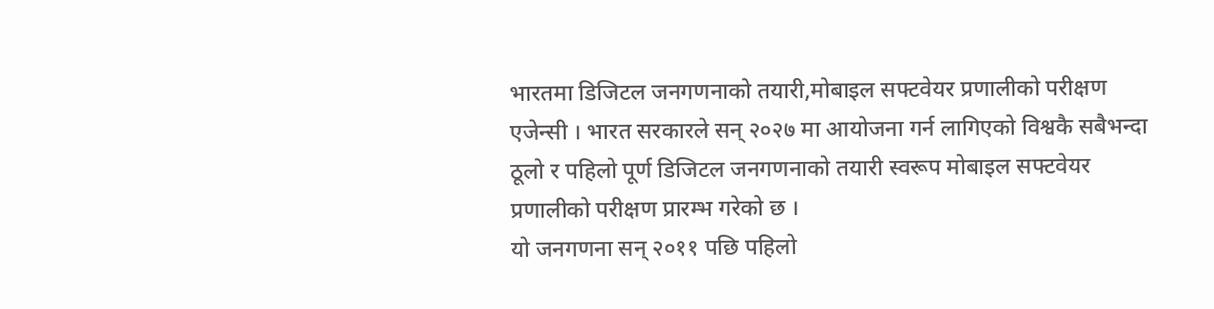भारतमा डिजिटल जनगणनाको तयारी,मोबाइल सफ्टवेयर प्रणालीको परीक्षण
एजेन्सी । भारत सरकारले सन् २०२७ मा आयोजना गर्न लागिएको विश्वकै सबैभन्दा ठूलो र पहिलो पूर्ण डिजिटल जनगणनाको तयारी स्वरूप मोबाइल सफ्टवेयर प्रणालीको परीक्षण प्रारम्भ गरेको छ ।
यो जनगणना सन् २०११ पछि पहिलो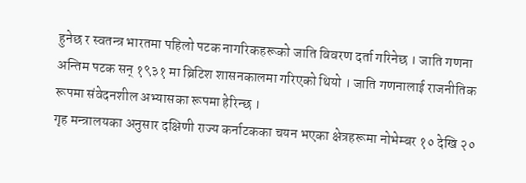हुनेछ र स्वतन्त्र भारतमा पहिलो पटक नागरिकहरूको जाति विवरण दर्ता गरिनेछ । जाति गणना अन्तिम पटक सन् १९३१ मा ब्रिटिश शासनकालमा गरिएको थियो । जाति गणनालाई राजनीतिक रूपमा संवेदनशील अभ्यासका रूपमा हेरिन्छ ।
गृह मन्त्रालयका अनुसार दक्षिणी राज्य कर्नाटकका चयन भएका क्षेत्रहरूमा नोभेम्बर १० देखि २०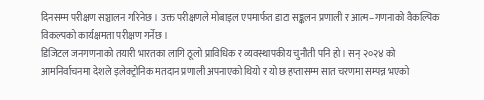दिनसम्म परीक्षण सञ्चालन गरिनेछ । उक्त परीक्षणले मोबाइल एपमार्फत डाटा सङ्कलन प्रणाली र आत्म–गणनाको वैकल्पिक विकल्पको कार्यक्षमता परीक्षण गर्नेछ ।
डिजिटल जनगणनाको तयारी भारतका लागि ठूलो प्राविधिक र व्यवस्थापकीय चुनौती पनि हो । सन् २०२४ को आमनिर्वाचनमा देशले इलेक्ट्रोनिक मतदान प्रणाली अपनाएको थियो र यो छ हप्तासम्म सात चरणमा सम्पन्न भएको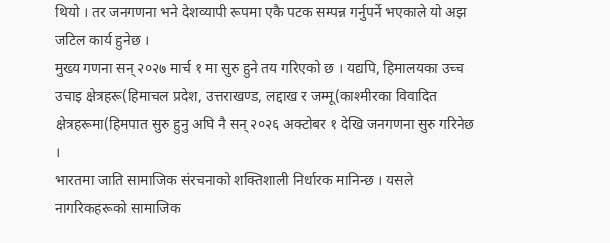थियो । तर जनगणना भने देशव्यापी रूपमा एकै पटक सम्पन्न गर्नुपर्ने भएकाले यो अझ जटिल कार्य हुनेछ ।
मुख्य गणना सन् २०२७ मार्च १ मा सुरु हुने तय गरिएको छ । यद्यपि, हिमालयका उच्च उचाइ क्षेत्रहरू(हिमाचल प्रदेश, उत्तराखण्ड, लद्दाख र जम्मू(काश्मीरका विवादित क्षेत्रहरूमा(हिमपात सुरु हुनु अघि नै सन् २०२६ अक्टोबर १ देखि जनगणना सुरु गरिनेछ ।
भारतमा जाति सामाजिक संरचनाको शक्तिशाली निर्धारक मानिन्छ । यसले नागरिकहरूको सामाजिक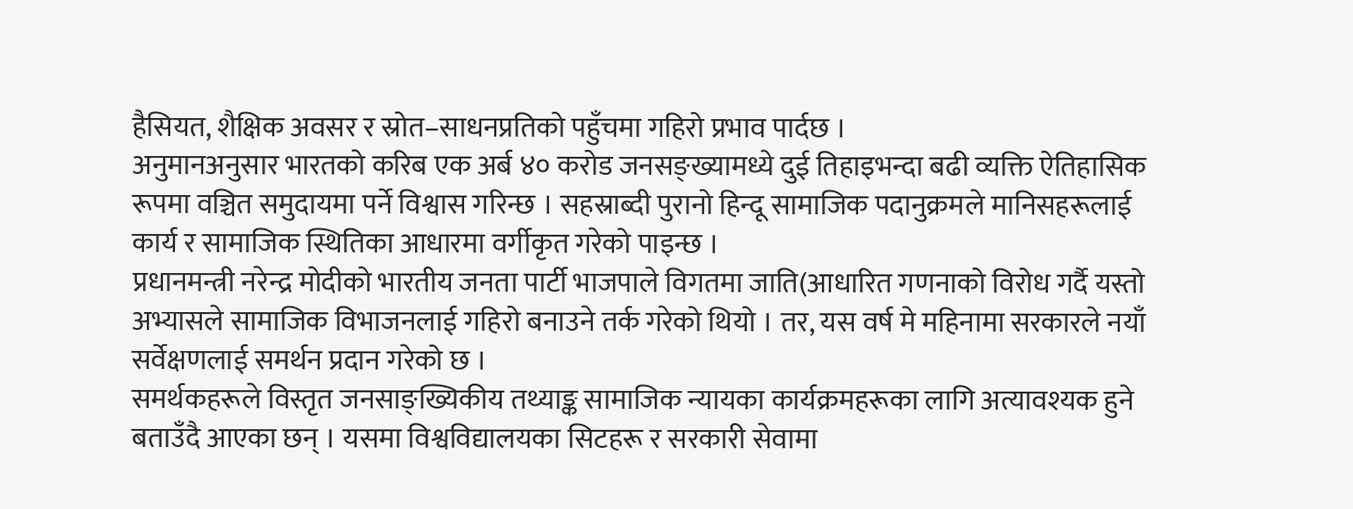हैसियत, शैक्षिक अवसर र स्रोत–साधनप्रतिको पहुँचमा गहिरो प्रभाव पार्दछ ।
अनुमानअनुसार भारतको करिब एक अर्ब ४० करोड जनसङ्ख्यामध्ये दुई तिहाइभन्दा बढी व्यक्ति ऐतिहासिक रूपमा वञ्चित समुदायमा पर्ने विश्वास गरिन्छ । सहस्राब्दी पुरानो हिन्दू सामाजिक पदानुक्रमले मानिसहरूलाई कार्य र सामाजिक स्थितिका आधारमा वर्गीकृत गरेको पाइन्छ ।
प्रधानमन्त्री नरेन्द्र मोदीको भारतीय जनता पार्टी भाजपाले विगतमा जाति(आधारित गणनाको विरोध गर्दै यस्तो अभ्यासले सामाजिक विभाजनलाई गहिरो बनाउने तर्क गरेको थियो । तर, यस वर्ष मे महिनामा सरकारले नयाँ सर्वेक्षणलाई समर्थन प्रदान गरेको छ ।
समर्थकहरूले विस्तृत जनसाङ्ख्यिकीय तथ्याङ्क सामाजिक न्यायका कार्यक्रमहरूका लागि अत्यावश्यक हुने बताउँदै आएका छन् । यसमा विश्वविद्यालयका सिटहरू र सरकारी सेवामा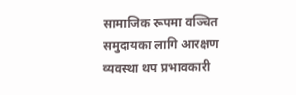सामाजिक रूपमा वञ्चित समुदायका लागि आरक्षण व्यवस्था थप प्रभावकारी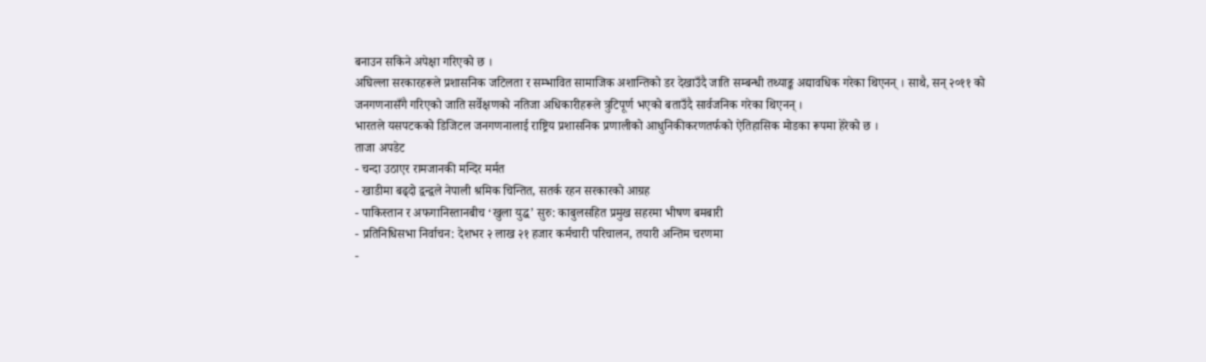बनाउन सकिने अपेक्षा गरिएको छ ।
अघिल्ला सरकारहरूले प्रशासनिक जटिलता र सम्भावित सामाजिक अशान्तिको डर देखाउँदै जाति सम्बन्धी तथ्याङ्क अद्यावधिक गरेका थिएनन् । साथै, सन् २०११ को जनगणनासँगै गरिएको जाति सर्वेक्षणको नतिजा अधिकारीहरूले त्रुटिपूर्ण भएको बताउँदै सार्वजनिक गरेका थिएनन् ।
भारतले यसपटकको डिजिटल जनगणनालाई राष्ट्रिय प्रशासनिक प्रणालीको आधुनिकीकरणतर्फको ऐतिहासिक मोडका रूपमा हेरेको छ ।
ताजा अपडेट
- चन्दा उठाएर रामजानकी मन्दिर मर्मत
- खाडीमा बढ्दो द्वन्द्वले नेपाली श्रमिक चिन्तित, सतर्क रहन सरकारको आग्रह
- पाकिस्तान र अफगानिस्तानबीच ‘खुला युद्ध’ सुरु: काबुलसहित प्रमुख सहरमा भीषण बमबारी
- प्रतिनिधिसभा निर्वाचन: देशभर २ लाख २१ हजार कर्मचारी परिचालन, तयारी अन्तिम चरणमा
-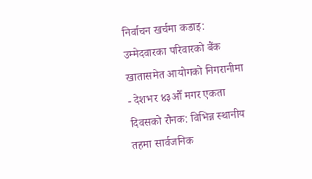निर्वाचन खर्चमा कडाइ: उम्मेदवारका परिवारको बैंक खातासमेत आयोगको निगरानीमा
- देशभर ४३औँ मगर एकता दिवसको रौनक: विभिन्न स्थानीय तहमा सार्वजनिक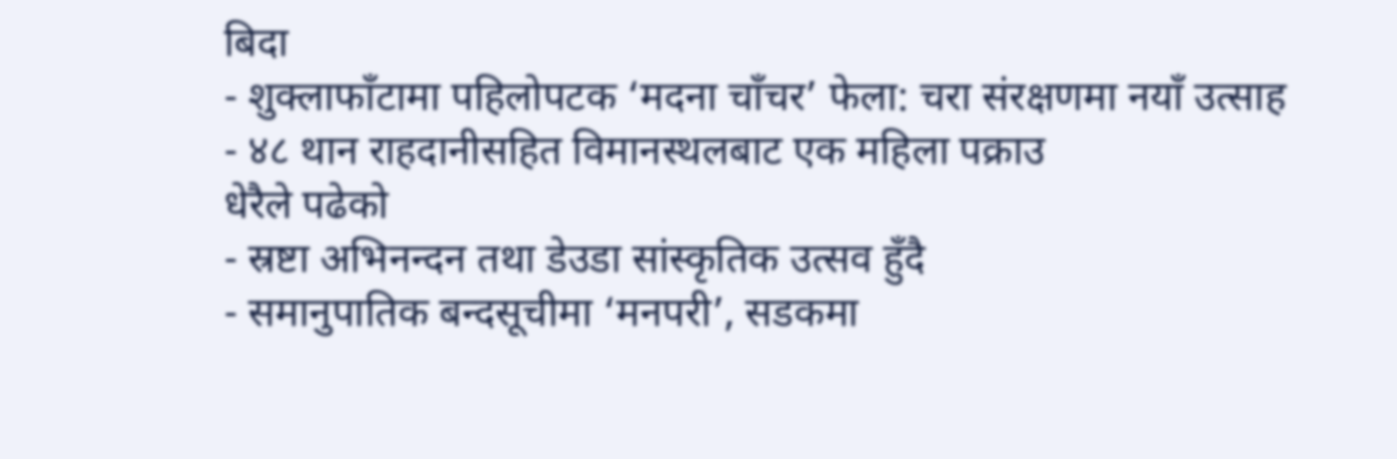बिदा
- शुक्लाफाँटामा पहिलोपटक ‘मदना चाँचर’ फेला: चरा संरक्षणमा नयाँ उत्साह
- ४८ थान राहदानीसहित विमानस्थलबाट एक महिला पक्राउ
धेरैले पढेको
- स्रष्टा अभिनन्दन तथा डेउडा सांस्कृतिक उत्सव हुँदै
- समानुपातिक बन्दसूचीमा ‘मनपरी’, सडकमा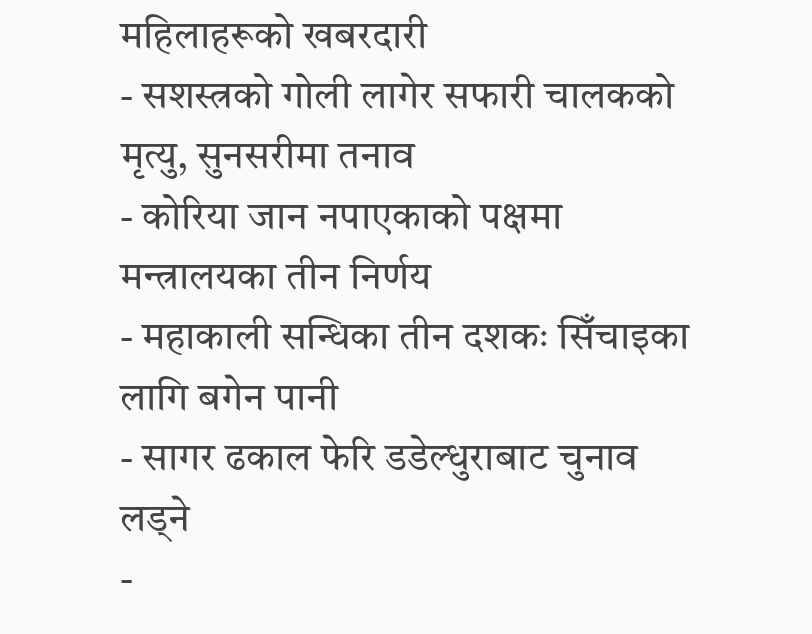महिलाहरूको खबरदारी
- सशस्त्रको गोली लागेर सफारी चालकको मृत्यु, सुनसरीमा तनाव
- कोरिया जान नपाएकाको पक्षमा मन्त्रालयका तीन निर्णय
- महाकाली सन्धिका तीन दशकः सिँचाइका लागि बगेन पानी
- सागर ढकाल फेरि डडेल्धुराबाट चुनाव लड्ने
-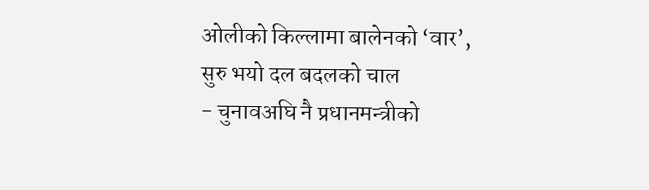ओलीको किल्लामा बालेनको ‘वार’, सुरु भयो दल बदलको चाल
- चुनावअघि नै प्रधानमन्त्रीको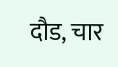दौड, चार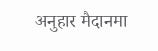अनुहार मैदानमा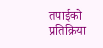तपाईको प्रतिक्रिया